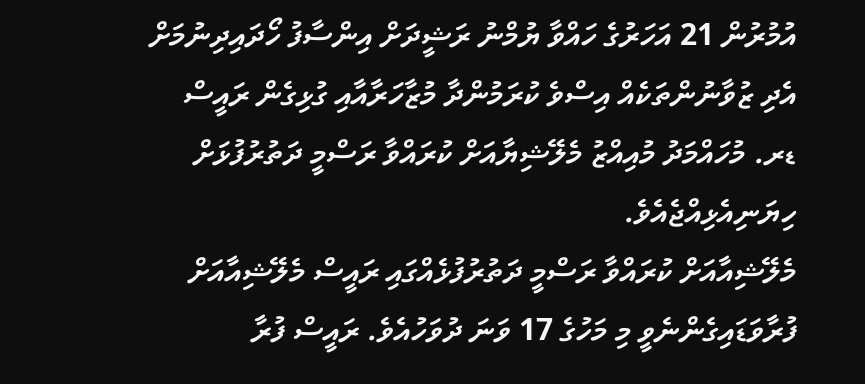އުމުރުން 21 އަހަރުގެ ހައްވާ ޔުމްނު ރަޝީދަށް އިންސާފު ހޯދައިދިނުމަށް އެދި ޒުވާނުންތަކެއް އިސްވެ ކުރަމުންދާ މުޒާހަރާއާއި ގުޅިގެން ރައީސް ޑރ. މުހައްމަދު މުއިއްޒު މެލޭޝިޔާއަށް ކުރައްވާ ރަސްމީ ދަތުރުފުޅަށް ހިޔަނިއެޅިއްޖެއެވެ.
މެލޭޝިއާއަށް ކުރައްވާ ރަސްމީ ދަތުރުފުޅެއްގައި ރައީސް މެލޭޝިއާއަށް ފުރާވަޑައިގެންނެވީ މި މަހުގެ 17 ވަނަ ދުވަހުއެވެ. ރައީސް ފުރާ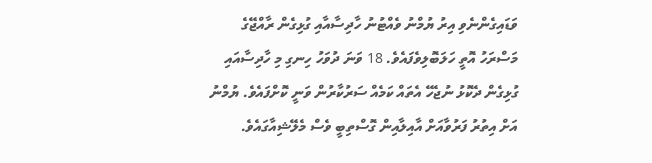ވަޑައިގެންނެވި އިރު ޔުމްނު ވެއްޓުނު ހާދިސާއާއި ގުޅިގެން ރާއްޖޭގެ މަސްރަހު އޮތީ ހަލަބޮލިވެފައެވެ. 18 ވަނަ ދުވަހު ހިނގި މި ހާދިސާއައި ގުޅިގެން ދެކޮޅު ނުޖެހޭ އެތައް ކަމެއް ސަރުކާރުން ވަނީ ކޮށްފައެވެ. ޔުމްނު އަށް އިތުރު ފަރުވާއަށް އާއިލާއިން ގޮސްތިބީ ވެސް މެލޭޝިއާގައެވެ.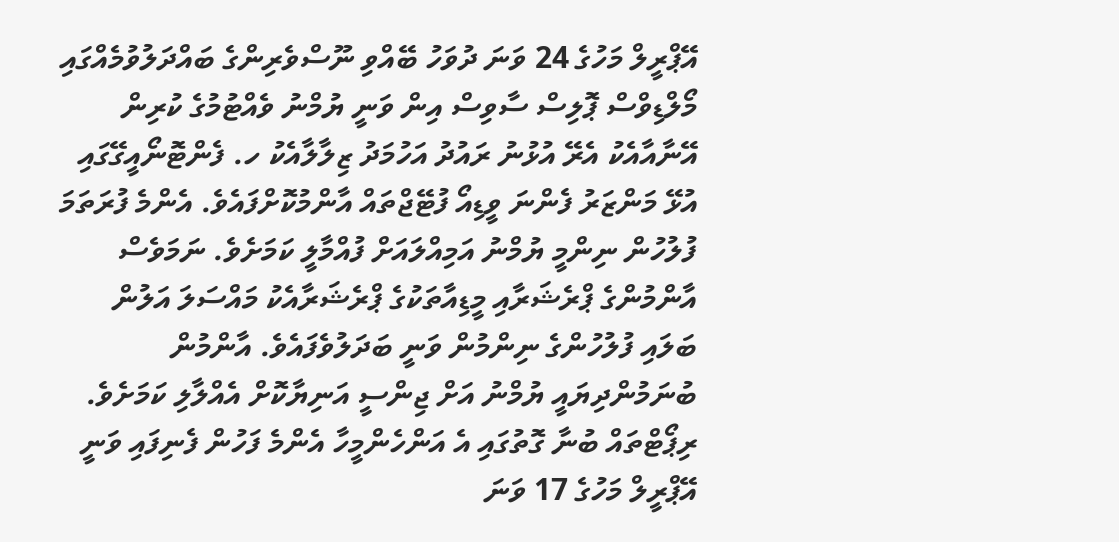އޭޕްރީލް މަހުގެ 24 ވަނަ ދުވަހު ބޭއްވި ނޫސްވެރިންގެ ބައްދަލުވުމެއްގައި މޯލްޑިވްސް ޕޮލިސް ސާވިސް އިން ވަނީ ޔުމްނު ވެއްޓުމުގެ ކުރިން އޭނާއާއެކު އެރޭ އުޅުނު ރައުދު އަހުމަދު ޒިލާލާއެކު ހ. ފެންޓޮނޯއީގޭގައި އުޅޭ މަންޒަރު ފެންނަ ވީޑިއޯ ފުޓޭޖްތައް އާންމުކޮށްފައެވެ. އެންމެ ފުރަތަމަ ފުލުހުން ނިންމީ ޔުމްނު އަމިއްލައަށް ފުއްމާލީ ކަމަށެވެ. ނަމަވެސް އާންމުންގެ ޕްރެޝަރާއި މީޑިއާތަކުގެ ޕްރެޝަރާއެކު މައްސަލަ އަލުން ބަލައި ފުލުހުންގެ ނިންމުން ވަނީ ބަދަލުވެފައެވެ. އާންމުން ބުނަމުންދިޔައީ ޔުމްނު އަށް ޖިންސީ އަނިޔާކޮށް އެއްލާލި ކަމަށެވެ.
ރިޕޯޓްތައް ބުނާ ގޮތުގައި އެ އަންހެންމީހާ އެންމެ ފަހުން ފެނިފައި ވަނީ އޭޕްރީލް މަހުގެ 17 ވަނަ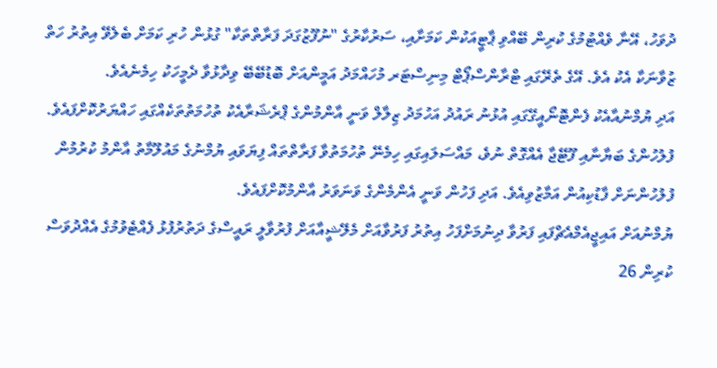ދުވަހު، އޭނާ ވެއްޓުމުގެ ކުރިން ބޭއްވި ޕާޓީއަކުން ކަމަށާއި، ސަރުކާރުގެ "ނުފޫޒުގަދަ ފަރާތްތަކާ" ގުޅުން ހުރި ކަމަށް ބެލެވޭ އިތުރު ހަތް ޒުވާނަކާ އެކު އެވެ. އޭގެ ތެރޭގައި ޓްރާންސްޕޯޓް މިނިސްޓަރ މުހައްމަދު އަމީންއަށް ބޮޑުބޭބޭ ވިދާޅުވާ ދެމީހަކު ހިމެނެއެވެ.
އަދި ޔުމްނުއާއެކު ފެންޓޮނޯއީގޭގައި އުޅުނު ރައުދު އަހުމަދު ޒިލާލް ވަނީ އާންމުންގެ ޕްރެޝަރާއެކު ތުހުމަތުތަކެއްގައި ހައްޔަރުކޮށްފައެވެ. ފުލުހުންގެ ބަޔާނާއި ފޫޓޭޖާ އެއްގޮތް ނުވެ، މައްސަލައިގައި ހިމެނޭ ތުހުމަތުވާ ފަރާތްތައް ފިޔަވައި ޔުމްނުގެ މައުލޫމާތު އާންމު ކުރުމުން ފުލުހުންނަށް ފާޑުކިއުން އަމާޒުވިއެވެ. އަދި ފަހުން ވަނީ އެންމެންގެ ވަނަވަރު އާންމުކޮށްފައެވެ.
ޔުމްނުއަށް އައިޖީއެމްއެޗްފައި ފަރުވާ ދިނުމަށްފަހު އިތުރު ފަރުވާއަށް މެލޭޝީއާއަށް ފުރުވާލީ ރައީސްގެ ދަތުރުފުޅު ފެއްޓެވުމުގެ އެއްދުވަސް ކުރިން 26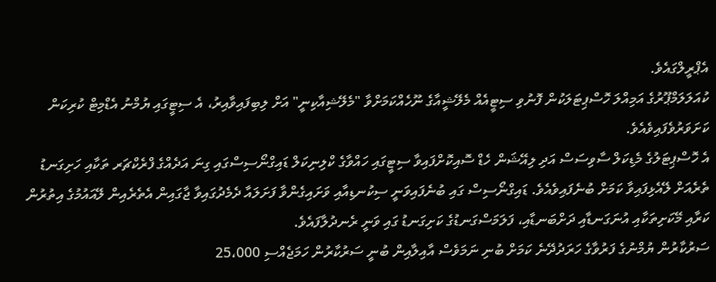އެޕްރީލްގައެވެ.
ކުއަލަލަމްޕޫރުގެ އަމިއްލަ ހޮސްޕިޓަލަކުން ފޮނުވި ސިޓީއެއް މެލޭޝީއާގެ ނޫހެއްކަމަށްވާ "މެލޭޝިއާކިނީ" އަށް ލިބިފައިވާއިރު، އެ ސިޓީގައި ޔުމްނު އެޑްމިޓް ކުރިކަން ކަށަވަރުވެފައިވެއެވެ.
އެ ހޮސްޕިޓަލުގެ މެޑިކަލް ސާވިސަސް އަދި ލިއޭޝަން ހެޑް ސޮއިކޮށްފައިވާ ސިޓީގައި ހައްވާގެ ކްލިނިކަލް ޑައިގްނޯސިސްގައި ގިނަ އަދެއްގެ ފްރެކްޗަރ ތަކާއި ހަށިގަނޑު ތެރެއަށް ލޭއެޅިފައިވާ ކަމަށް ބުނެފައިވެއެވެ. ޑައިގްނޯސިސް ގައި ބުނެފައިވަނީ ސިކުނޑިއާއި ވަށައިގެންވާ ފަށަލައާ ދެމެދުގައިވާ ޖާގައިން އެތެރެއިން ލޭއައުމުގެ އިތުރުން ކަރާއި މޭކަށިތަކާއި އުނަގަނޑާއި ދަށްބަނޑާއި، ފަލަމަސްގަނޑުގެ ކަށިގަނޑު ގައި ވަނީ ރެނދުލާފައެވެ.
ސަރުކާރުން ޔުމްނުގެ ފަރުވާގެ ހަރަދުދޭނެ ކަމަށް ބުނި ނަމަވެސް އާއިލާއިން ބުނީ ސަރުކާރުން ހަމަޖެއްސި 25،000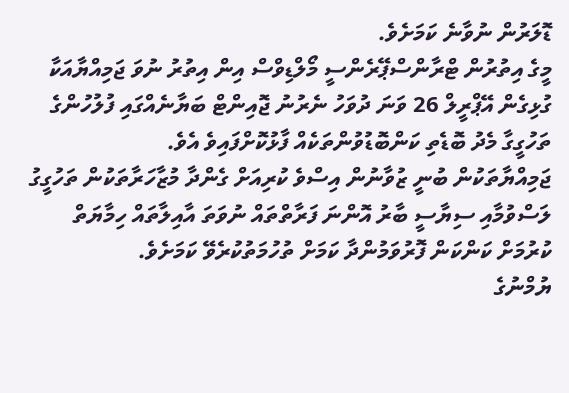ޑޮލަރުން ނުވާނެ ކަމަށެވެ.
މީގެ އިތުރުން ޓްރާންސްޕޭރެންސީ މޯލްޑިވްސް އިން އިތުރު ނުވަ ޖަމިއްޔާއަކާ ގުޅިގެން އޭޕްރީލް 26 ވަނަ ދުވަހު ނެރުނު ޖޮއިންޓް ބަޔާނެއްގައި ފުލުހުންގެ ތަހުގީގާ މެދު ބޮޑެތި ކަންބޮޑުވުންތަކެއް ފާޅުކޮށްފައިވެ އެވެ.
ޖަމިއްޔާތަކުން ބުނީ ޒުވާނުން އިސްވެ ކުރިއަށް ގެންދާ މުޒާހަރާތަކުން ތަހުގީގު ލަސްވުމާއި ސިޔާސީ ބާރު އޮންނަ ފަރާތްތައް ނުވަތަ އާއިލާތައް ހިމާޔަތް ކުރުމަށް ކަންކަން ފޮރުވަމުންދާ ކަމަށް ތުހުމަތުކުރެވޭ ކަމަށެވެ.
ޔުމްނުގެ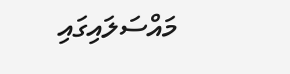މައްސަލައިގައި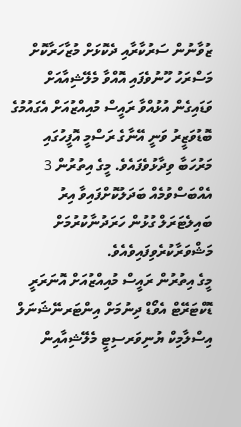ޒުވާނުން ސަރުކާރާއި ދެކޮޅަށް މުޒާހަރާކޮށް މަސްރަހު ހޫނުވެފައި އޮއްވާ މެލޭޝިއާއަށް ވަޑައިގެން އުޅުއްވާ ރައީސް މުއިއްޒުއަށް އެގައުމުގެ ބޮޑުވަޒީރު ވަނީ އޭނާގެ ރަސްމީ އޮފީހުގައި މަރުހަބާ ވިދާޅުވެފައެވެ. މީގެ އިތުރުން 3 އެއްބަސްވުމެއް ބަދަލުކޮށްފައިވާ އިރު ބައިލެޓަރަލް ގުޅުން ހަރަދުނާކުރުމަށް މަޝްވަރާކުރެވިފައިވެއެވެ.
މީގެ އިތުރުން ރައީސް މުއިއްޒުއަށް އޮނަރަރީ ޑޮކްޓަރޭޓް އެވޯޑް ދިނުމަށް އިންޓަރނޭޝަނަލް އިސްލާމިކް ޔުނިވަރސިޓީ މެލޭޝިއާއިން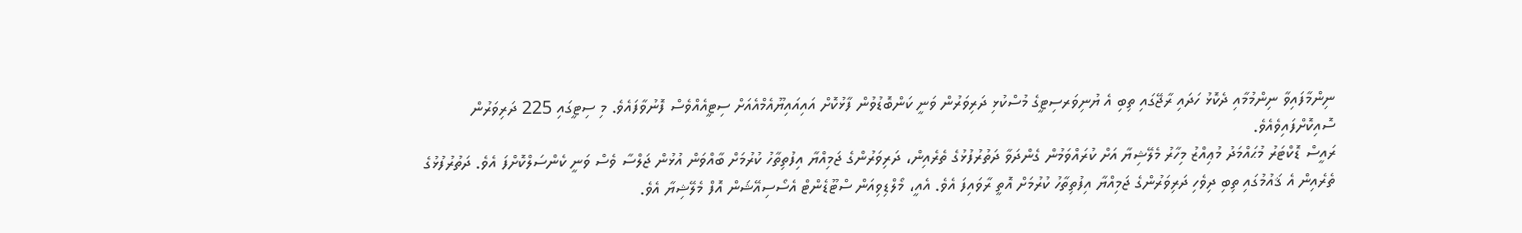ނިންމާފައިވާ ނިންމުމާއި ދެކޮޅު ހަދައި ރާޖޭގައި ތިބި އެ ޔުނިވަރސިޓީގެ މުސްކުޅި ދަރިވަރުން ވަނީ ކަންބޮޑުވުން ފާޅުކޮށް އައިއައިޔޫއެމްއެއަށް ސިޓީއެއްވެސް ފޮނުވާފައެވެ. މި ސިޓީގައި 225 ދަރިވަރުން ސޮއިކޮށްފައިވެއެވެ.
ރައީސް ޑޮކްޓަރު މުޙައްމަދު މުޢިއްޒު މިހާރު މެލޭޝިޔާ އަށް ކުރައްވަމުން ގެންދަވާ ދަތުރުފުޅުގެ ތެރެއިން، ދަރިވަރުންގެ ޖަމިއްޔާ އިފުތިތާހު ކުރުމަށް ބާއްވަން އުޅުން ޖަލްސާ ވެސް ވަނީ ކެންސަލްކޮށްފަ އެވެ. ދަތުރުފުޅުގެ ތެރެއިން އެ ޤައުމުގައި ތިބި ދިވެހި ދަރިވަރުންގެ ޖަމިއްޔާ އިފުތިތާހު ކުރުމަށް އޮތީ ރާވައިފަ އެވެ. އެއީ، މޯލްޑިވިއަން ސްޓޫޑެންޓް އެސޯސިއޭޝަން އޮފް މެލޭޝިޔާ އެވެ.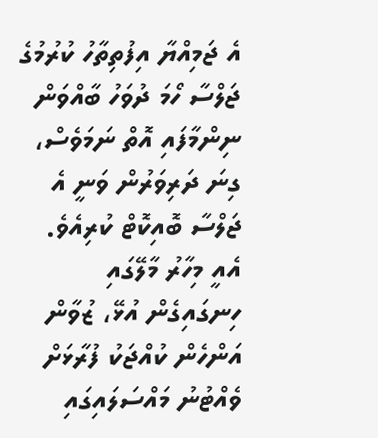އެ ޖަމިއްޔާ އިފުތިތާހު ކުރުމުގެ ޖަލްސާ ހޯމަ ދުވަހު ބާއްވަން ނިންމާފައި އޮތް ނަމަވެސް، ގިނަ ދަރިވަރުން ވަނީ އެ ޖަލްސާ ބޮއިކޮޓް ކުރިއެވެ. އެއީ މިހާރު މާލޭގައި ހިނގައިގެން އުޅޭ، ޒުވާން އަންހެން ކުއްޖަކު ފުރާޅަށް ވެއްޓުނު މައްސަލައިގައި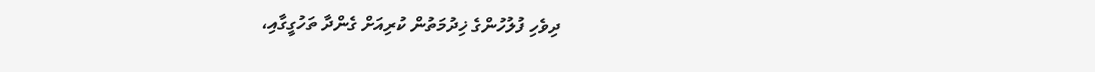ދިވެހި ފުލުހުންގެ ޚިދުމަތުން ކުރިއަށް ގެންދާ ތަހުގީގާއި،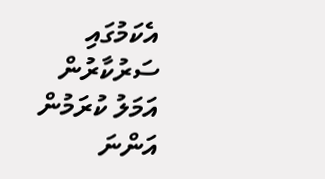އެކަމުގައި ސަރުކާރުން އަމަލު ކުރަމުން އަންނަ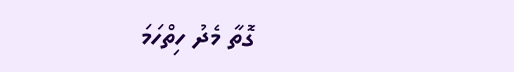ގޮތާ މެދު ހިތްހަމަ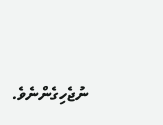ނުޖެހިގެންނެވެ.